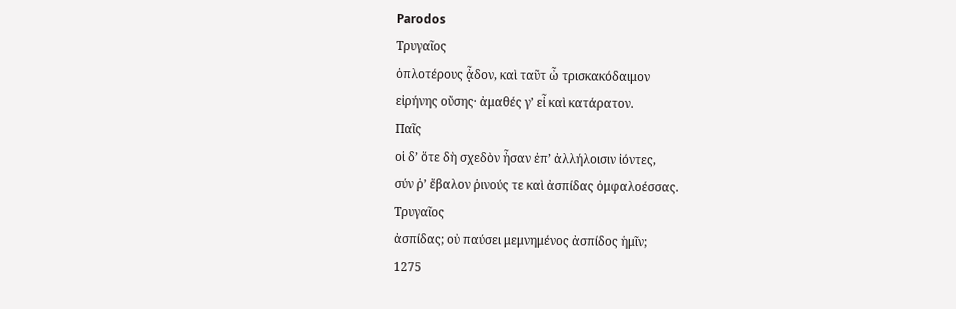Parodos
Τρυγαῖος
ὁπλοτέρους ᾆδον, καὶ ταῦτ ὦ τρισκακόδαιμον
εἰρήνης οὔσης· ἀμαθές γʼ εἶ καὶ κατάρατον.
Παῖς
οἱ δʼ ὅτε δὴ σχεδὸν ἦσαν ἐπʼ ἀλλήλοισιν ἰόντες,
σύν ῥʼ ἔβαλον ῥινούς τε καὶ ἀσπίδας ὀμφαλοέσσας.
Τρυγαῖος
ἀσπίδας; οὐ παύσει μεμνημένος ἀσπίδος ἡμῖν;
1275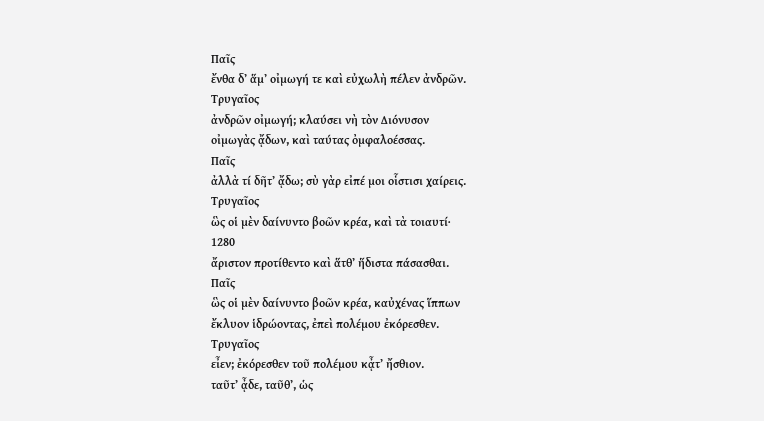Παῖς
ἔνθα δʼ ἅμʼ οἰμωγή τε καὶ εὐχωλὴ πέλεν ἀνδρῶν.
Τρυγαῖος
ἀνδρῶν οἰμωγή; κλαύσει νὴ τὸν Διόνυσον
οἰμωγὰς ᾄδων, καὶ ταύτας ὀμφαλοέσσας.
Παῖς
ἀλλὰ τί δῆτʼ ᾄδω; σὺ γὰρ εἰπέ μοι οἷστισι χαίρεις.
Τρυγαῖος
ὣς οἱ μὲν δαίνυντο βοῶν κρέα, καὶ τὰ τοιαυτί·
1280
ἄριστον προτίθεντο καὶ ἅτθʼ ἥδιστα πάσασθαι.
Παῖς
ὣς οἱ μὲν δαίνυντο βοῶν κρέα, καὐχένας ἵππων
ἔκλυον ἱδρώοντας, ἐπεὶ πολέμου ἐκόρεσθεν.
Τρυγαῖος
εἶεν; ἐκόρεσθεν τοῦ πολέμου κᾆτʼ ἤσθιον.
ταῦτʼ ᾆδε, ταῦθʼ, ὡς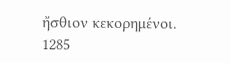ἤσθιον κεκορημένοι.
1285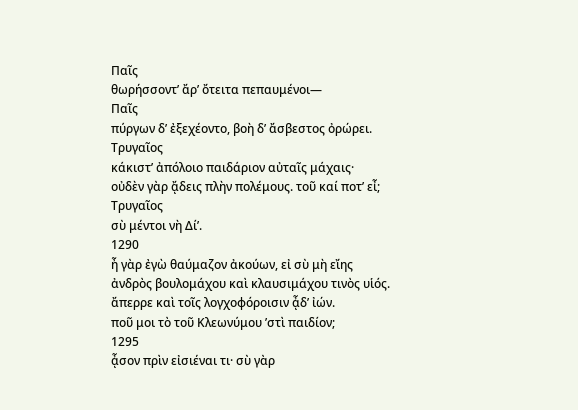Παῖς
θωρήσσοντʼ ἄρʼ ὄτειτα πεπαυμένοι—
Παῖς
πύργων δʼ ἐξεχέοντο, βοὴ δʼ ἄσβεστος ὀρώρει.
Τρυγαῖος
κάκιστʼ ἀπόλοιο παιδάριον αὐταῖς μάχαις·
οὐδὲν γὰρ ᾄδεις πλὴν πολέμους. τοῦ καί ποτʼ εἶ;
Τρυγαῖος
σὺ μέντοι νὴ Δίʼ.
1290
ἦ γὰρ ἐγὼ θαύμαζον ἀκούων, εἰ σὺ μὴ εἴης
ἀνδρὸς βουλομάχου καὶ κλαυσιμάχου τινὸς υἱός.
ἄπερρε καὶ τοῖς λογχοφόροισιν ᾆδʼ ἰών.
ποῦ μοι τὸ τοῦ Κλεωνύμου ʼστὶ παιδίον;
1295
ᾆσον πρὶν εἰσιέναι τι· σὺ γὰρ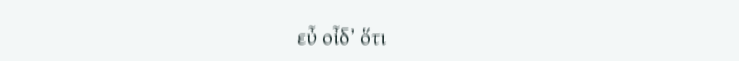εὖ οἶδʼ ὅτι